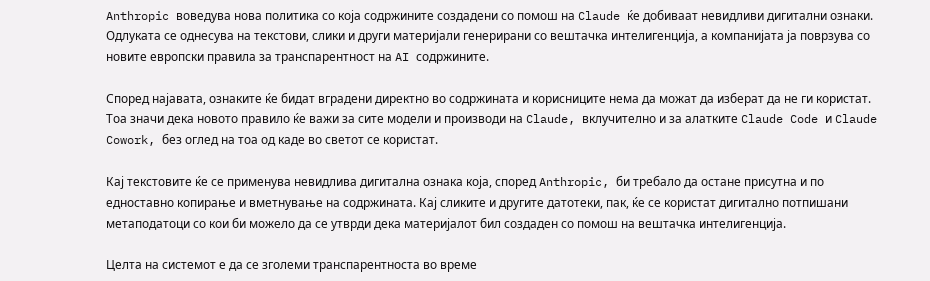Anthropic воведува нова политика со која содржините создадени со помош на Claude ќе добиваат невидливи дигитални ознаки. Одлуката се однесува на текстови, слики и други материјали генерирани со вештачка интелигенција, а компанијата ја поврзува со новите европски правила за транспарентност на AI содржините.

Според најавата, ознаките ќе бидат вградени директно во содржината и корисниците нема да можат да изберат да не ги користат. Тоа значи дека новото правило ќе важи за сите модели и производи на Claude, вклучително и за алатките Claude Code и Claude Cowork, без оглед на тоа од каде во светот се користат.

Кај текстовите ќе се применува невидлива дигитална ознака која, според Anthropic, би требало да остане присутна и по едноставно копирање и вметнување на содржината. Кај сликите и другите датотеки, пак, ќе се користат дигитално потпишани метаподатоци со кои би можело да се утврди дека материјалот бил создаден со помош на вештачка интелигенција.

Целта на системот е да се зголеми транспарентноста во време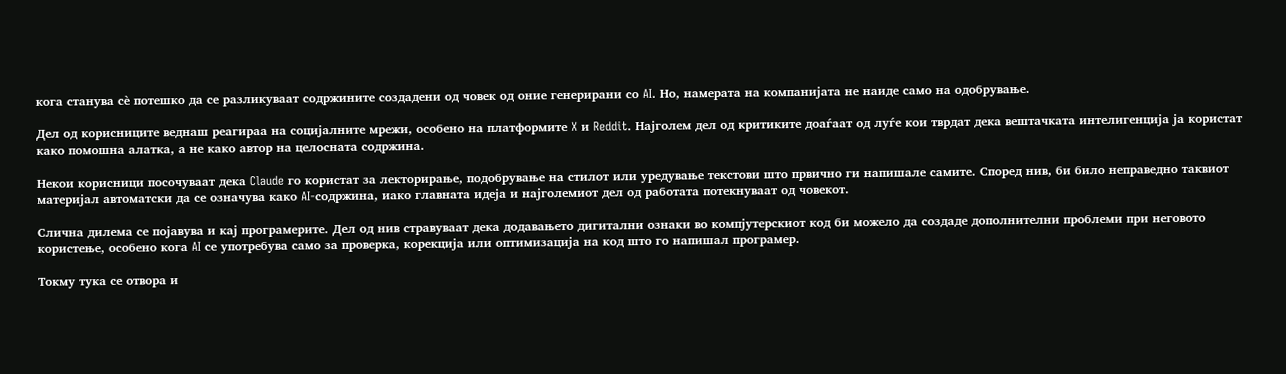кога станува сè потешко да се разликуваат содржините создадени од човек од оние генерирани со AI. Но, намерата на компанијата не наиде само на одобрување.

Дел од корисниците веднаш реагираа на социјалните мрежи, особено на платформите X и Reddit. Најголем дел од критиките доаѓаат од луѓе кои тврдат дека вештачката интелигенција ја користат како помошна алатка, а не како автор на целосната содржина.

Некои корисници посочуваат дека Claude го користат за лекторирање, подобрување на стилот или уредување текстови што првично ги напишале самите. Според нив, би било неправедно таквиот материјал автоматски да се означува како AI-содржина, иако главната идеја и најголемиот дел од работата потекнуваат од човекот.

Слична дилема се појавува и кај програмерите. Дел од нив стравуваат дека додавањето дигитални ознаки во компјутерскиот код би можело да создаде дополнителни проблеми при неговото користење, особено кога AI се употребува само за проверка, корекција или оптимизација на код што го напишал програмер.

Токму тука се отвора и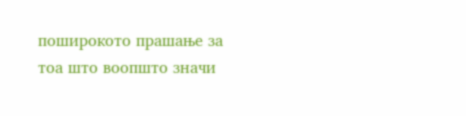поширокото прашање за тоа што воопшто значи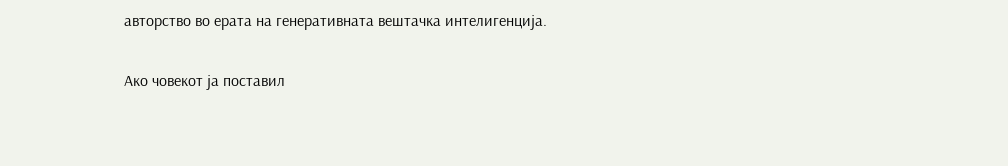авторство во ерата на генеративната вештачка интелигенција.

Ако човекот ја поставил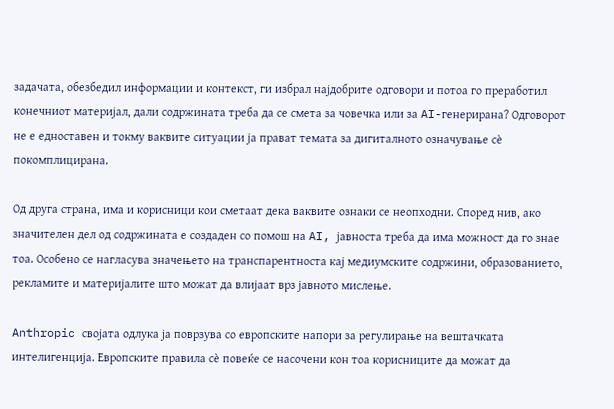задачата, обезбедил информации и контекст, ги избрал најдобрите одговори и потоа го преработил конечниот материјал, дали содржината треба да се смета за човечка или за AI-генерирана? Одговорот не е едноставен и токму ваквите ситуации ја прават темата за дигиталното означување сè покомплицирана.

Од друга страна, има и корисници кои сметаат дека ваквите ознаки се неопходни. Според нив, ако значителен дел од содржината е создаден со помош на AI, јавноста треба да има можност да го знае тоа. Особено се нагласува значењето на транспарентноста кај медиумските содржини, образованието, рекламите и материјалите што можат да влијаат врз јавното мислење.

Anthropic својата одлука ја поврзува со европските напори за регулирање на вештачката интелигенција. Европските правила сè повеќе се насочени кон тоа корисниците да можат да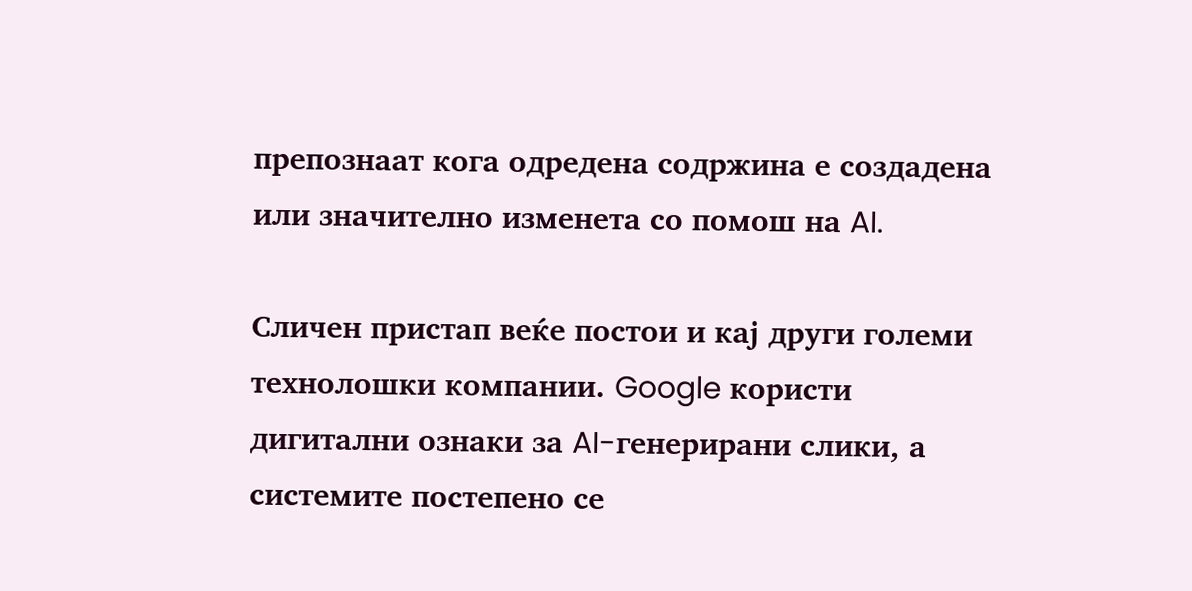препознаат кога одредена содржина е создадена или значително изменета со помош на AI.

Сличен пристап веќе постои и кај други големи технолошки компании. Google користи дигитални ознаки за AI-генерирани слики, а системите постепено се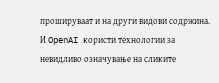прошируваат и на други видови содржина. И OpenAI користи технологии за невидливо означување на сликите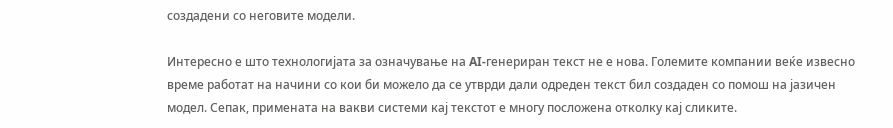создадени со неговите модели.

Интересно е што технологијата за означување на AI-генериран текст не е нова. Големите компании веќе извесно време работат на начини со кои би можело да се утврди дали одреден текст бил создаден со помош на јазичен модел. Сепак, примената на вакви системи кај текстот е многу посложена отколку кај сликите.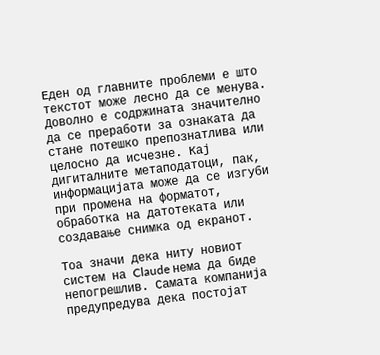Еден од главните проблеми е што текстот може лесно да се менува. Доволно е содржината значително да се преработи за ознаката да стане потешко препознатлива или целосно да исчезне. Кај дигиталните метаподатоци, пак, информацијата може да се изгуби при промена на форматот, обработка на датотеката или создавање снимка од екранот.

Тоа значи дека ниту новиот систем на Claude нема да биде непогрешлив. Самата компанија предупредува дека постојат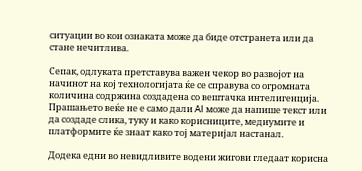ситуации во кои ознаката може да биде отстранета или да стане нечитлива.

Сепак, одлуката претставува важен чекор во развојот на начинот на кој технологијата ќе се справува со огромната количина содржина создадена со вештачка интелигенција. Прашањето веќе не е само дали AI може да напише текст или да создаде слика, туку и како корисниците, медиумите и платформите ќе знаат како тој материјал настанал.

Додека едни во невидливите водени жигови гледаат корисна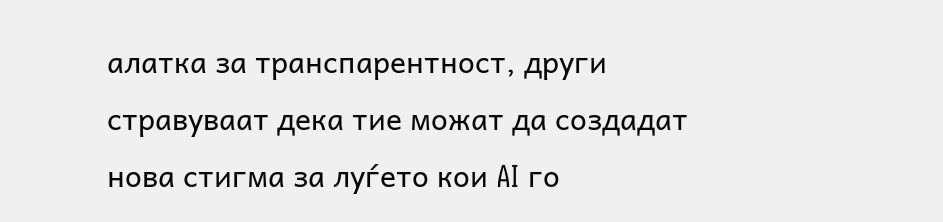алатка за транспарентност, други стравуваат дека тие можат да создадат нова стигма за луѓето кои AI го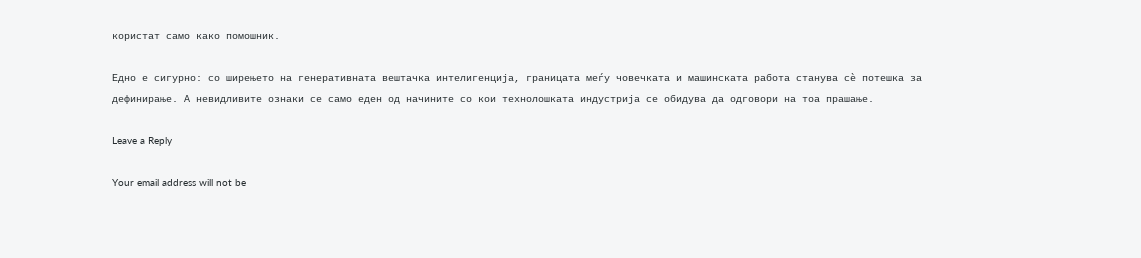користат само како помошник.

Едно е сигурно: со ширењето на генеративната вештачка интелигенција, границата меѓу човечката и машинската работа станува сè потешка за дефинирање. А невидливите ознаки се само еден од начините со кои технолошката индустрија се обидува да одговори на тоа прашање.

Leave a Reply

Your email address will not be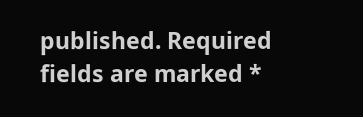published. Required fields are marked *